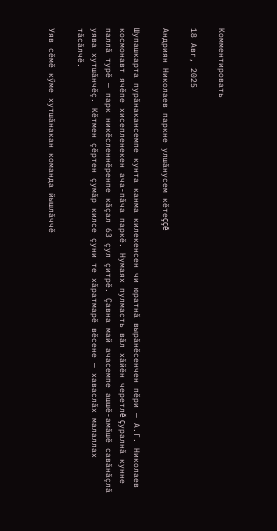Комментировать

18 Авг, 2025

Андриян Николаев паркне улшăнусем кĕтеççĕ

Шупашкарта пурăнакансемпе кунта канма килекенсен чи юратнă вырăнĕсенчен пĕри — А.Г. Николаев космонавт ячĕпе хисепленекен ача-пăча паркĕ. Нумаях пулмасть вăл хăйĕн черетлĕ çуралнă кунне паллă турĕ — парк никĕсленнĕренпе кăçал 63 çул çитрĕ. Çавна май ачасемпе ашшĕ-амăшĕ савăнăçлă уява хутшăнчĕç. Кĕтмен çĕртен çумăр килсе çуни те хăратмарĕ вĕсене — хаваслăх малаллах тăсăлчĕ.

Уяв сĕмĕ кӳме хутшăнакан команда йышлăччĕ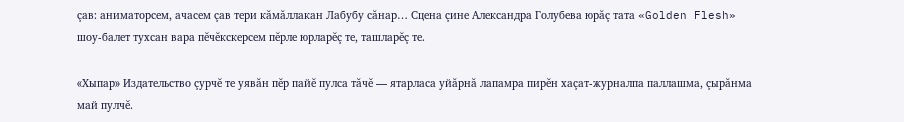çав: аниматорсем, ачасем çав тери кăмăллакан Лабубу сăнар… Сцена çине Александра Голубева юрăç тата «Golden Flesh» шоу-балет тухсан вара пĕчĕкскерсем пĕрле юрларĕç те, ташларĕç те.

«Хыпар» Издательство çурчĕ те уявăн пĕр пайĕ пулса тăчĕ — ятарласа уйăрнă лапамра пирĕн хаçат-журналпа паллашма, çырăнма май пулчĕ.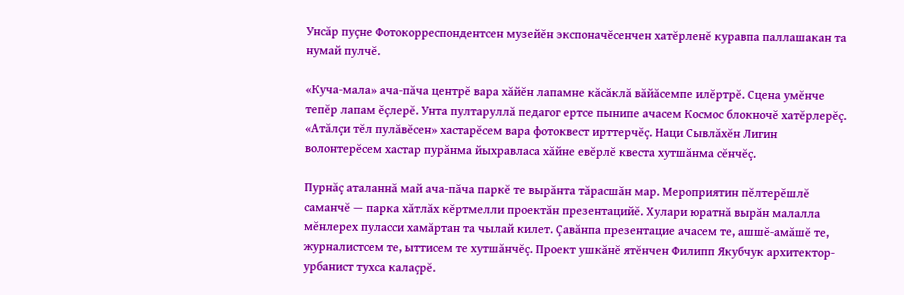Унсăр пуçне Фотокорреспондентсен музейĕн экспоначĕсенчен хатĕрленĕ куравпа паллашакан та нумай пулчĕ.

«Куча-мала» ача-пăча центрĕ вара хăйĕн лапамне кăсăклă вăйăсемпе илĕртрĕ. Сцена умĕнче тепĕр лапам ĕçлерĕ. Унта пултаруллă педагог ертсе пынипе ачасем Космос блокночĕ хатĕрлерĕç. «Атăлçи тĕл пулăвĕсен» хастарĕсем вара фотоквест ирттерчĕç. Наци Сывлăхĕн Лигин волонтерĕсем хастар пурăнма йыхравласа хăйне евĕрлĕ квеста хутшăнма сĕнчĕç.

Пурнăç аталаннă май ача-пăча паркĕ те вырăнта тăрасшăн мар. Мероприятин пĕлтерĕшлĕ саманчĕ — парка хăтлăх кĕртмелли проектăн презентацийĕ. Хулари юратнă вырăн малалла мĕнлерех пуласси хамăртан та чылай килет. Çавăнпа презентацие ачасем те, ашшĕ-амăшĕ те, журналистсем те, ыттисем те хутшăнчĕç. Проект ушкăнĕ ятĕнчен Филипп Якубчук архитектор-урбанист тухса калаçрĕ.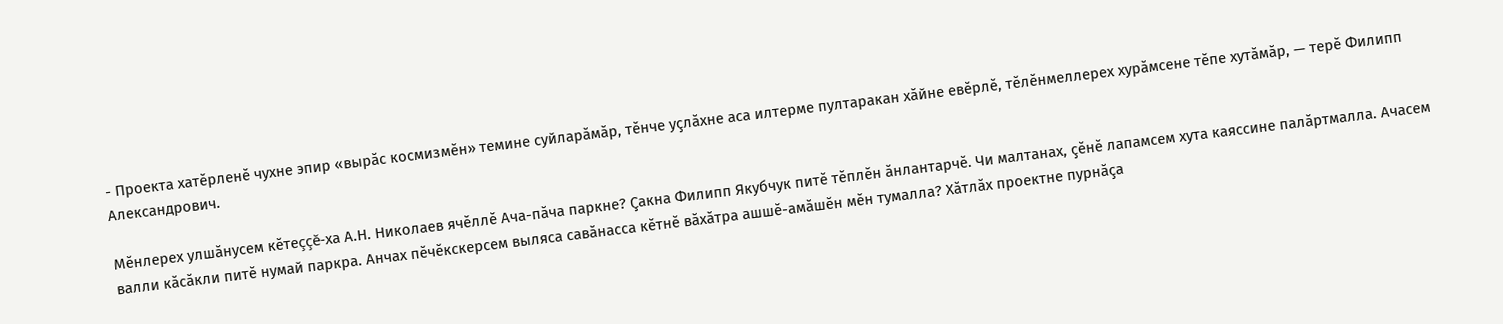- Проекта хатĕрленĕ чухне эпир «вырăс космизмĕн» темине суйларăмăр, тĕнче уçлăхне аса илтерме пултаракан хăйне евĕрлĕ, тĕлĕнмеллерех хурăмсене тĕпе хутăмăр, — терĕ Филипп Александрович.

Мĕнлерех улшăнусем кĕтеççĕ-ха А.Н. Николаев ячĕллĕ Ача-пăча паркне? Çакна Филипп Якубчук питĕ тĕплĕн ăнлантарчĕ. Чи малтанах, çĕнĕ лапамсем хута каяссине палăртмалла. Ачасем валли кăсăкли питĕ нумай паркра. Анчах пĕчĕкскерсем выляса савăнасса кĕтнĕ вăхăтра ашшĕ-амăшĕн мĕн тумалла? Хăтлăх проектне пурнăçа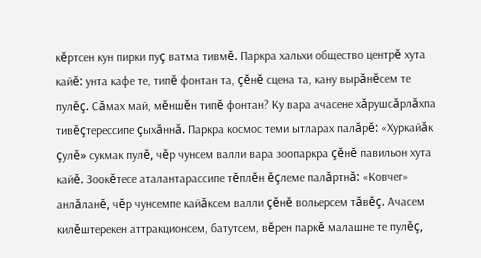кĕртсен кун пирки пуç ватма тивмĕ. Паркра хальхи общество центрĕ хута кайĕ: унта кафе те, типĕ фонтан та, çĕнĕ сцена та, кану вырăнĕсем те пулĕç. Сăмах май, мĕншĕн типĕ фонтан? Ку вара ачасене хăрушсăрлăхпа тивĕçтерессипе çыхăннă. Паркра космос теми ытларах палăрĕ: «Хуркайăк çулĕ» сукмак пулĕ, чĕр чунсем валли вара зоопаркра çĕнĕ павильон хута кайĕ. Зоокĕтесе аталантарассипе тĕплĕн ĕçлеме палăртнă: «Ковчег» анлăланĕ, чĕр чунсемпе кайăксем валли çĕнĕ вольерсем тăвĕç. Ачасем килĕштерекен аттракционсем, батутсем, вĕрен паркĕ малашне те пулĕç,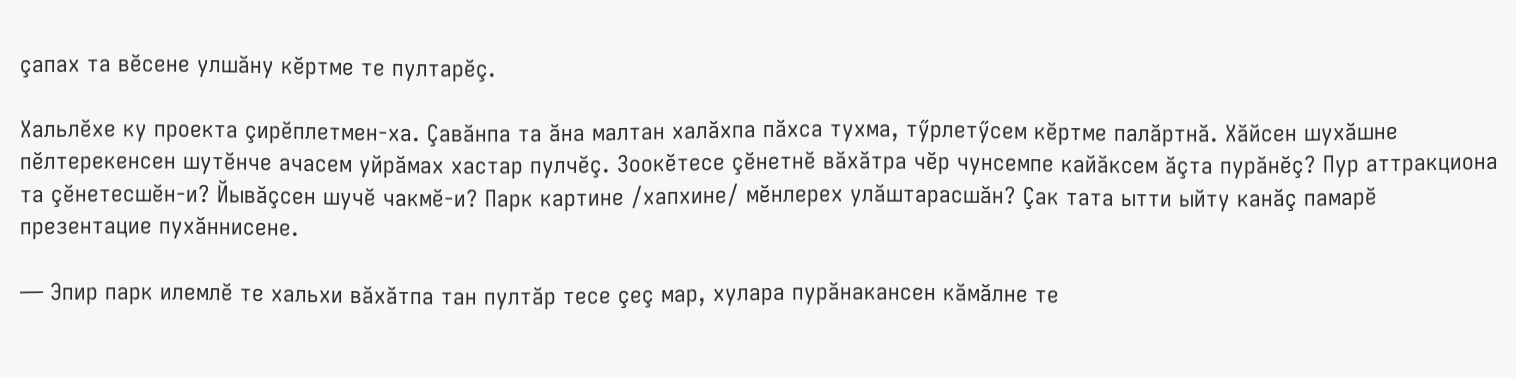çапах та вĕсене улшăну кĕртме те пултарĕç.

Хальлĕхе ку проекта çирĕплетмен-ха. Çавăнпа та ăна малтан халăхпа пăхса тухма, тӳрлетӳсем кĕртме палăртнă. Хăйсен шухăшне пĕлтерекенсен шутĕнче ачасем уйрăмах хастар пулчĕç. Зоокĕтесе çĕнетнĕ вăхăтра чĕр чунсемпе кайăксем ăçта пурăнĕç? Пур аттракциона та çĕнетесшĕн-и? Йывăçсен шучĕ чакмĕ-и? Парк картине /хапхине/ мĕнлерех улăштарасшăн? Çак тата ытти ыйту канăç памарĕ презентацие пухăннисене.

— Эпир парк илемлĕ те хальхи вăхăтпа тан пултăр тесе çеç мар, хулара пурăнакансен кăмăлне те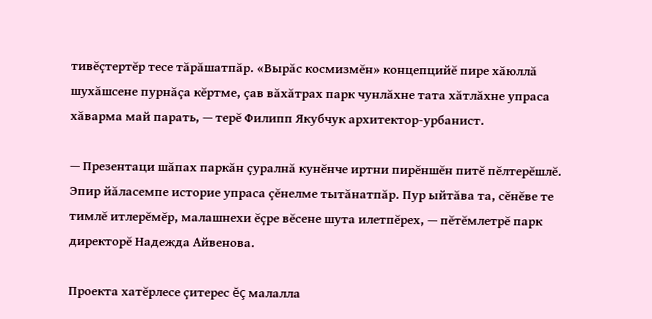тивĕçтертĕр тесе тăрăшатпăр. «Вырăс космизмĕн» концепцийĕ пире хăюллă шухăшсене пурнăçа кĕртме, çав вăхăтрах парк чунлăхне тата хăтлăхне упраса хăварма май парать, — терĕ Филипп Якубчук архитектор-урбанист.

— Презентаци шăпах паркăн çуралнă кунĕнче иртни пирĕншĕн питĕ пĕлтерĕшлĕ. Эпир йăласемпе историе упраса çĕнелме тытăнатпăр. Пур ыйтăва та, сĕнĕве те тимлĕ итлерĕмĕр, малашнехи ĕçре вĕсене шута илетпĕрех, — пĕтĕмлетрĕ парк директорĕ Надежда Айвенова.

Проекта хатĕрлесе çитерес ĕç малалла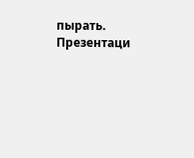пырать. Презентаци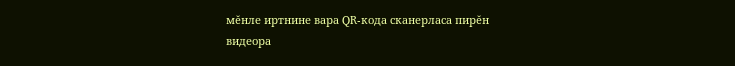мĕнле иртнине вара QR-кода сканерласа пирĕн видеора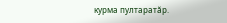курма пултаратăр.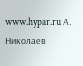www.hypar.ru А. Николаев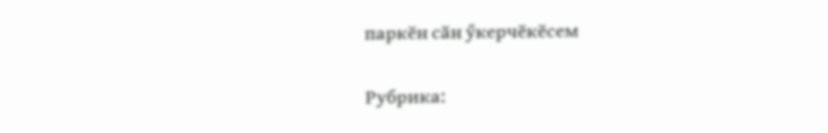паркӗн сӑн ӳкерчӗкӗсем

Рубрика: